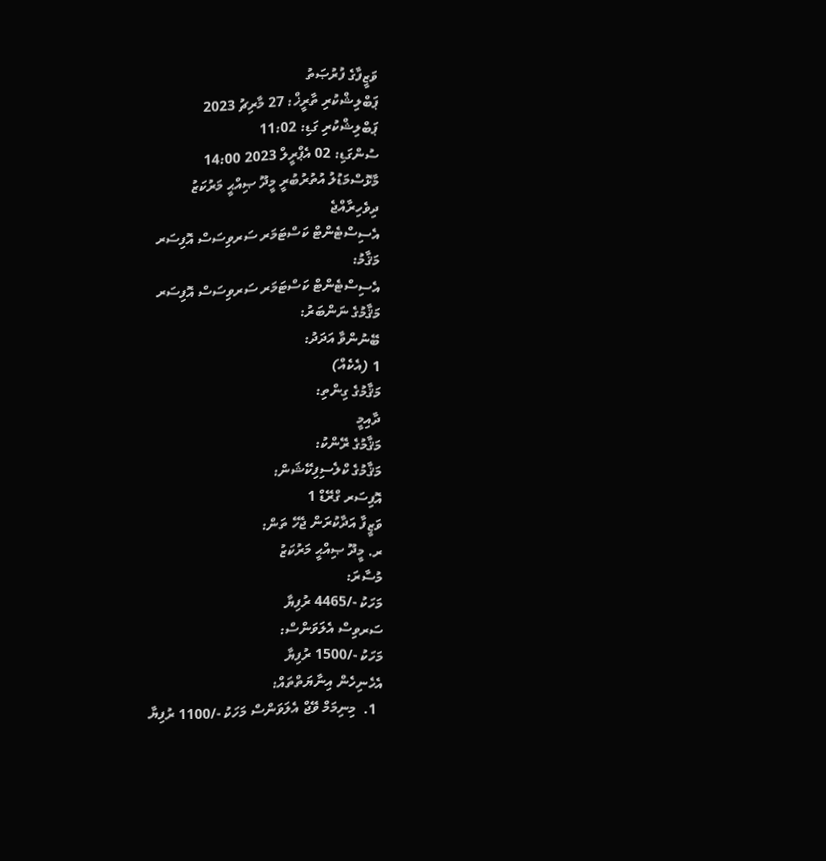ވަޒީފާގެ ފުރުޞަތު
ޕަބްލިޝްކުރި ތާރީޚް: 27 މާރިޗު 2023
ޕަބްލިޝްކުރި ގަޑި: 11:02
ސުންގަޑި: 02 އެޕްރީލް 2023 14:00
މާޅޮސްމަޑުލު އުތުރުބުރީ މީދޫ ޞިއްޙީ މަރުކަޒު
ދިވެހިރާއްޖެ
އެސިސްޓެންޓް ކަސްޓަމަރ ސަރވިސަސް އޮފިސަރ
މަޤާމު:
އެސިސްޓެންޓް ކަސްޓަމަރ ސަރވިސަސް އޮފިސަރ
މަޤާމުގެ ނަންބަރު:
ބޭނުންވާ އަދަދު:
1 (އެކެއް)
މަޤާމުގެ ގިންތި:
ދާއިމީ
މަޤާމުގެ ރޭންކު:
މަޤާމުގެ ކްލެސިފިކޭޝަން:
އޮފިސަރ ގްރޭޑް 1
ވަޒީފާ އަދާކުރަން ޖެހޭ ތަން:
ރ. މީދޫ ޞިއްޙީ މަރުކަޒު
މުސާރަ:
މަހަކު -/4465 ރުފިޔާ
ސަރވިސް އެލަވަންސް:
މަހަކު -/1500 ރުފިޔާ
އެހެނިހެން އިނާޔަތްތައް:
  1.  މިނިމަމް ވޭޖް އެލަވަންސް މަހަކު -/1100 ރުފިޔާ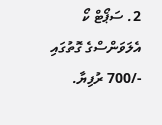2. ސަޕޯޓް ކޯ އެލަވަންސްގެ ގޮތުގައި -/700 ރުފިޔާ.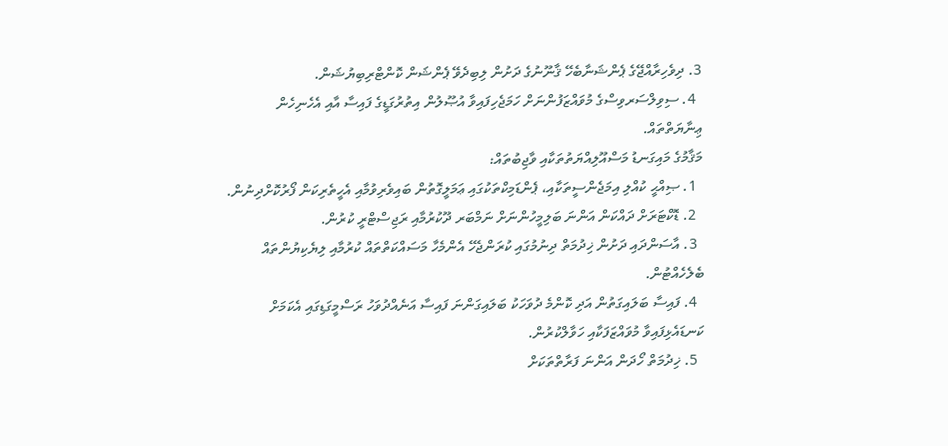3. ދިވެހިރާއްޖޭގެ ޕެންޝަނާބެހޭ ޤާނޫނުގެ ދަށުން ލިބިދެވޭ ޕެންޝަން ކޮންޓްރިބިޔުޝަން.
  4. ސިވިލްސަރވިސްގެ މުވައްޒަފުންނަށް ހަމަޖެހިފައިވާ އުޞޫލުން އިތުރުގަޑީގެ ފައިސާ އާއި އެހެނިހެން ޢިނާޔަތްތައް.
މަޤާމުގެ މައިގަނޑު މަސްއޫލިއްޔަތުތަކާއި ވާޖިބުތައް:
  1. ޞިއްޙީ ކުއްލި އިމަޖެންސީތަކާއި، ޕެންޑަމިކްތަކުގައި ޢަމަލީގޮތުން ބައިވެރިވުމާއި އެހީތެރިކަން ފޯރުކޮށްދިނުން.
  2. ޑޮކްޓަރަށް ދައްކަން އަންނަ ބަލިމީހުންނަށް ނަމްބަރ ދޫކުރުމާއި ރަޖިސްޓްރީ ކުރުން.
  3. އާސަންދައި ދަށުން ޚިދުމަތް ދިނުމުގައި ކުރަންޖެހޭ އެންމެހާ މަސައްކަތްތައް ކުރުމާއި ލިޔެކިޔުންތައް ބެލެހެއްޓުން.
  4. ފައިސާ ބަލައިގަތުން އަދި ކޮންމެ ދުވަހަކު ބަލައިގަންނަ ފައިސާ އަނެއްދުވަހު ރަސްމީގަޑިގައި އެކަމަށް ކަނޑައެޅިފައިވާ މުވައްޒަފަކާއި ހަވާލްކުރުން.
  5. ޚިދުމަތް ހޯދަން އަންނަ ފަރާތްތަކަށް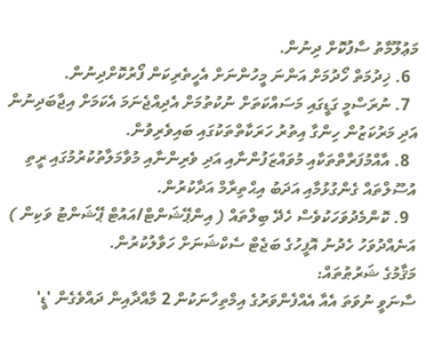މަޢުލޫމާތު ސާފުކޮށް ދިނުން.
  6. ޚިދުމަތް ހޯދުމަށް އަންނަ މީހުންނަށް އެހީތެރިކަން ފޯރުކޮށްދިނުން.
  7. ނުރަސްމީ ގަޑީގައި މަސައްކަތަށް ނުކުތުމަށް އެދިއްޖެނަމަ އެކަމަށް އިޖާބަދިނުން އަދި މަރުކަޒުން ހިންގާ އިތުރު ހަރަކާތްތަކުގައި ބައިވެރިވުން.
  8. އާއްމުފަރާތްތަކާއި މުވައްޒަފުންނާއި އަދި ވެރިންނާއި މުވާމަލާތުކުރުމުގައި ރީތި އުސޫލްތައް ގެންގުޅުމާއި އަދަބު އިޙްތިރާމް އަދާކުރުން.
  9. ކޮންމެދުވަހަކުވެސް ހެދޭ ބިލްތައް ( އިންޕޭޝަންޓް/އައުޓް ޕޭޝަންޓު ވަކިން ) އަނެއްދުވަހު ހެދުނު އޮފީހުގެ ބަޖެޓް ސެކްޝަނަށް ހަވާލުކުރުން.
މަޤާމުގެ ޝަރުޠުތައް:
ސާނަވީ ނުވަތަ އެއާ އެއްފެންވަރުގެ އިމްތިހާނަކުން 2 މާއްދާއިން ދައްވެގެން 'ޑީ'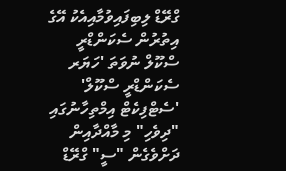ގްރޭޑް ލިބިފައިވުމާއިއެކު އޭގެ އިތުރުން ސެކަންޑްރީ ސްކޫލް ނުވަތަ 'ހަޔަރ ސެކަންޑްރީ ސްކޫލް'  'ސެޓްފިކެޓް އިމްތިހާނުގައި "ދިވެހި" މި މާއްދާއިން ދަށްވެގެން "ސީ" ގްރޭޑް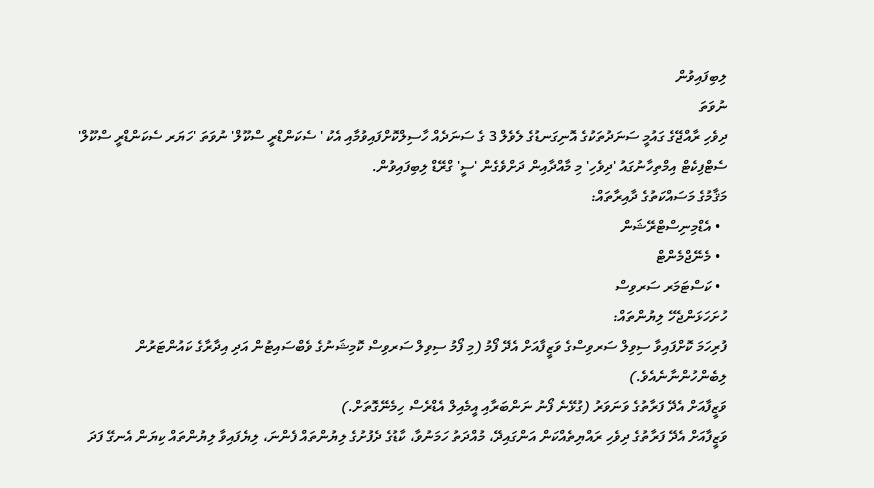ލިބިފައިވުން
ނުވަތަ
ދިވެހި ރާއްޖޭގެ ގައުމީ ސަނަދުތަކުގެ އޮނިގަނޑުގެ ލެވެލް 3 ގެ ސަނަދެއް ހާސިލްކޮށްފައިވުމާއި އެކު ' ސެކަންޑްރީ ސްކޫލް' ނުވަތަ 'ހަޔަރ ސެކަންޑްރީ ސްކޫލް' ސެޓްފިކެޓް އިމްތިހާނުގައު 'ދިވެހި' މި މާއްދާއިން ދަށްވެގެން 'ސީ' ގްރޭޑް ލިބިފައިވުން.
މަޤާމުގެ މަސައްކަތުގެ ދާއިރާތައް:
  • އެޑްމިނިސްޓްރޭޝަން
  • މެނޭޖްމެންޓް
  • ކަސްޓަމަރ ސަރވިސް
ހުށަހަޅަންޖެހޭ ލިޔުންތައް:
ފުރިހަމަ ކޮށްފައިވާ ސިވިލް ސަރވިސްގެ ވަޒީފާއަށް އެދޭ ފޯމު (މި ފޯމު ސިވިލް ސަރވިސް ކޮމިޝަނުގެ ވެބްސައިޓުން އަދި އިދާރާގެ ކައުންޓަރުން ލިބެންހުންނާނެއެވެ.)
ވަޒީފާއަށް އެދޭ ފަރާތުގެ ވަނަވަރު (ގުޅޭނެ ފޯނު ނަންބަރާއި އީމެއިލް އެޑްރެސް ހިމެނޭގޮތަށް.)
ވަޒީފާއަށް އެދޭ ފަރާތުގެ ދިވެހި ރައްޔިތެއްކަން އަންގައިދޭ، މުއްދަތު ހަމަނުވާ، ކާޑުގެ ދެފުށުގެ ލިޔުންތައް ފެންނަ، ލިޔެފައިވާ ލިޔުންތައް ކިޔަން އެނގޭ ފަދަ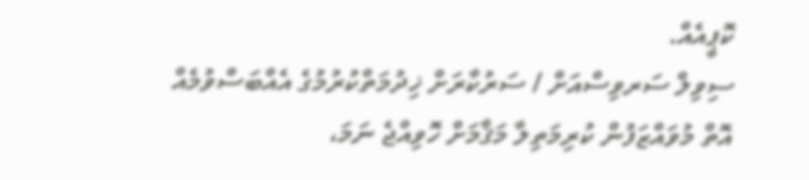ކޮޕީއެއް.
ސިވިލް ސަރވިސްއަށް / ސަރުކާރަށް ޚިދުމަތްކުރުމުގެ އެއްބަސްވުމެއް އޮތް މުވައްޒަފުން ކުރިމަތިލާ މަޤާމަށް ހޮވިއްޖެ ނަމަ،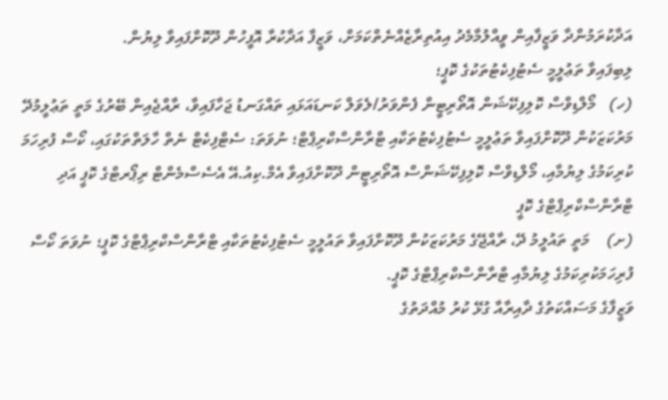އަދާކުރަމުންދާ ވަޒީފާއިން ވީއްލުމާމެދު އިއުތިރާޒެއްނެތްކަމަށް، ވަޒީފާ އަދާކުރާ އޮފީހުން ދޫކޮށްފައިވާ ލިޔުން.
ލިބިފައިވާ ތަޢުލީމީ ސެޓުފިކެޓުތަކުގެ ކޮޕީ؛
(ހ)   މޯލްޑިވްސް ކޮލިފިކޭޝަން އޮތޯރިޓީން ފެންވަރު/ލެވަލް ކަނޑައަޅައި ތައްގަނޑު ޖަހާފައިވާ، ރާއްޖެއިން ބޭރުގެ މަތީ ތަޢުލީމުދޭ މަރުކަޒަކުން ދޫކޮށްފައިވާ ތަޢުލީމީ ސެޓުފިކެޓުތަކާއި ޓްރާންސްކްރިޕްޓް؛ ނުވަތަ: ސެޓްފިކެޓް ނެތް ހާލަތްތަކުގައި، ކޯސް ފުރިހަމަ ކުރިކަމުގެ ލިޔުމާއި، މޯލްޑިވްސް ކޮލިފިކޭޝަންސް އޮތޯރިޓީން ދޫކޮށްފައިވާ އެމް.ކިއު.އޭ އެސެސްމެންޓް ރިޕޯރޓްގެ ކޮޕީ އަދި ޓްރާންސްކްރިޕްޓްގެ ކޮޕީ
(ށ)    މަތީ ތައުލީމު ދޭ، ރާއްޖޭގެ މަރުކަޒަކުން ދޫކޮށްފައިވާ ތައުލީމީ ސެޓުފިކެޓުތަކާއި ޓްރާންސްކްރިޕްޓްގެ ކޮޕީ؛ ނުވަތަ ކޯސް ފުރިހަމަކުރިކަމުގެ ލިޔުމާއި ޓްރާންސްކްރިޕްޓްގެ ކޮޕީ.
ވަޒީފާގެ މަސައްކަތުގެ ދާއިރާއާ ގުޅޭ ކުރު މުއްދަތުގެ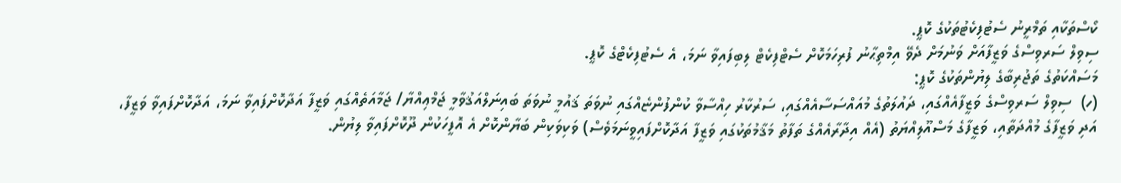ކޯސްތަކާއި ތަމްރީނު ސެޓުފިކެޓުތަކުގެ ކޮޕީ.
ސިވިލް ސަރވިސްގެ ވަޒީފާއަށް ވަނުމަށް ދެވޭ އިމްތިޙާނު ފުރިހަމަކޮށް ސެޓްފިކެޓް ލިބިފައިވާ ނަމަ، އެ ސެޓުފިކެޓްގެ ކޮޕީ.
މަސައްކަތުގެ ތަޖުރިބާގެ ލިޔުންތަކުގެ ކޮޕީ:
(ހ)  ސިވިލް ސަރވިސްގެ ވަޒީފާއެއްގައި، ދައުލަތުގެ މުއައްސަސާއެއްގައި، ސަރުކާރު ހިއްސާވާ ކުންފުންޏެއްގައި ނުވަތަ ޤައުމީ ނުވަތަ ބައިނަލްއަޤުވާމީ ޖަމްޢިއްޔާ/ ޖަމާއަތެއްގައި ވަޒީފާ އަދާކޮށްފައިވާ ނަމަ، އަދާކޮށްފައިވާ ވަޒީފާ، އަދި ވަޒީފާގެ މުއްދަތާއި، ވަޒީފާގެ މަސްއޫލިއްޔަތު (އެއް އިދާރާއެއްގެ ތަފާތު މަޤާމުތަކުގައި ވަޒީފާ އަދާކޮށްފައިވީނަމަވެސް) ވަކިވަކިން ބަޔާންކޮށް އެ އޮފީހަކުން ދޫކޮށްފައިވާ ލިޔުން.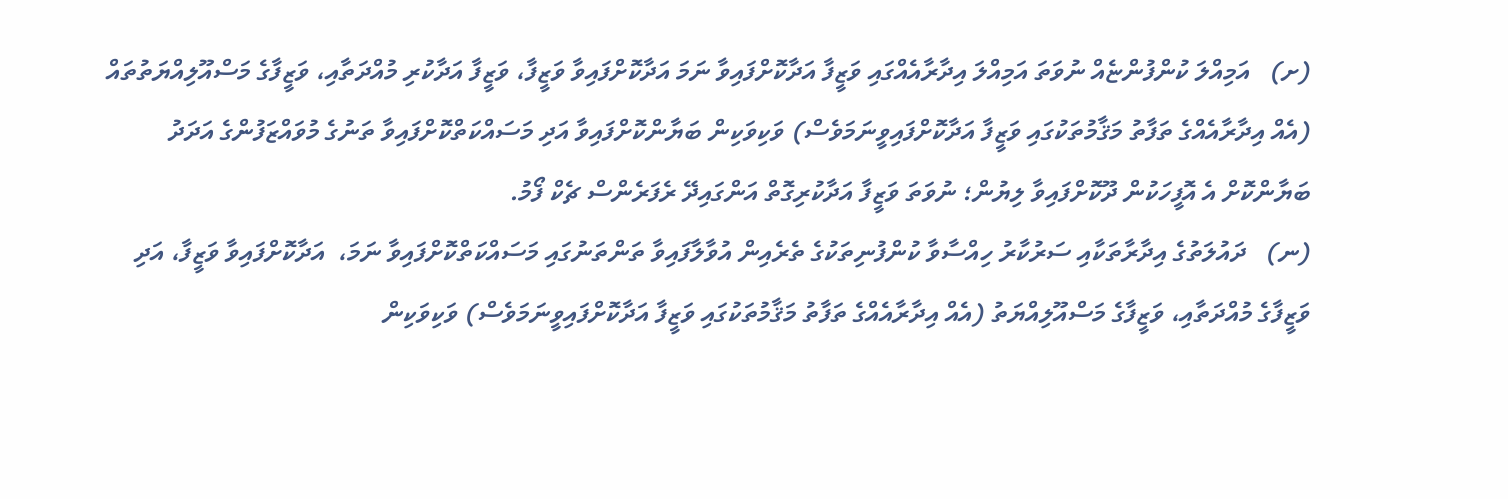(ށ)   އަމިއްލަ ކުންފުންޏެއް ނުވަތަ އަމިއްލަ އިދާރާއެއްގައި ވަޒީފާ އަދާކޮށްފައިވާ ނަމަ އަދާކޮށްފައިވާ ވަޒީފާ، ވަޒީފާ އަދާކުރި މުއްދަތާއި، ވަޒީފާގެ މަސްއޫލިއްޔަތުތައް (އެއް އިދާރާއެއްގެ ތަފާތު މަޤާމުތަކުގައި ވަޒީފާ އަދާކޮށްފައިވީނަމަވެސް) ވަކިވަކިން ބަޔާންކޮށްފައިވާ އަދި މަސައްކަތްކޮށްފައިވާ ތަނުގެ މުވައްޒަފުންގެ އަދަދު ބަޔާންކޮށް އެ އޮފީހަކުން ދޫކޮށްފައިވާ ލިޔުން؛ ނުވަތަ ވަޒީފާ އަދާކުރިގޮތް އަންގައިދޭ ރެފަރެންސް ޗެކް ފޯމު.
(ނ)   ދައުލަތުގެ އިދާރާތަކާއި ސަރުކާރު ހިއްސާވާ ކުންފުނިތަކުގެ ތެރެއިން އުވާލާފައިވާ ތަންތަނުގައި މަސައްކަތްކޮށްފައިވާ ނަމަ،  އަދާކޮށްފައިވާ ވަޒީފާ، އަދި ވަޒީފާގެ މުއްދަތާއި، ވަޒީފާގެ މަސްއޫލިއްޔަތު (އެއް އިދާރާއެއްގެ ތަފާތު މަޤާމުތަކުގައި ވަޒީފާ އަދާކޮށްފައިވީނަމަވެސް) ވަކިވަކިން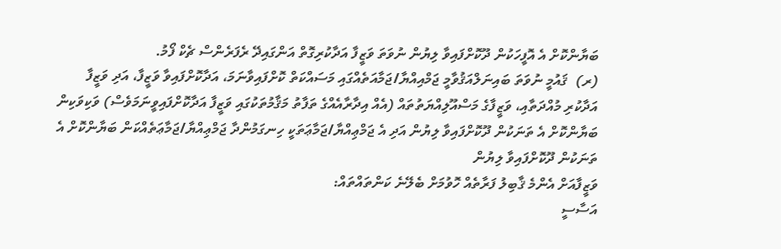ބަޔާންކޮށް އެ އޮފީހަކުން ދޫކޮށްފައިވާ ލިޔުން ނުވަތަ ވަޒީފާ އަދާކުރިގޮތް އަންގައިދޭ ރެފަރެންސް ޗެކް ފޯމު.
(ރ)  ޤައުމީ ނުވަތަ ބައިނަލްއަޤުވާމީ ޖަމްއިއްޔާ/ޖަމާއަތެއްގައި މަސައްކަތް ކޮށްފައިވާނަމަ، އަދާކޮށްފައިވާ ވަޒީފާ، އަދި ވަޒީފާ އަދާކުރި މުއްދަތާއި، ވަޒީފާގެ މަސްއޫލިއްޔަތުތައް (އެއް އިދާރާއެއްގެ ތަފާތު މަޤާމުތަކުގައި ވަޒީފާ އަދާކޮށްފައިވީނަމަވެސް) ވަކިވަކިން ބަޔާންކޮށް އެ ތަނަކުން ދޫކޮށްފައިވާ ލިޔުން އަދި އެ ޖަމްޢިއްޔާ/ޖަމާޢަތަކީ ހިނގަމުންދާ ޖަމްޢިއްޔާ/ޖަމާޢަތެއްކަން ބަޔާންކޮށް އެ ތަނަކުން ދޫކޮށްފައިވާ ލިޔުން
ވަޒީފާއަށް އެންމެ ޤާބިލު ފަރާތެއް ހޮވުމަށް ބެލޭނެ ކަންތައްތައް:
އަސާސީ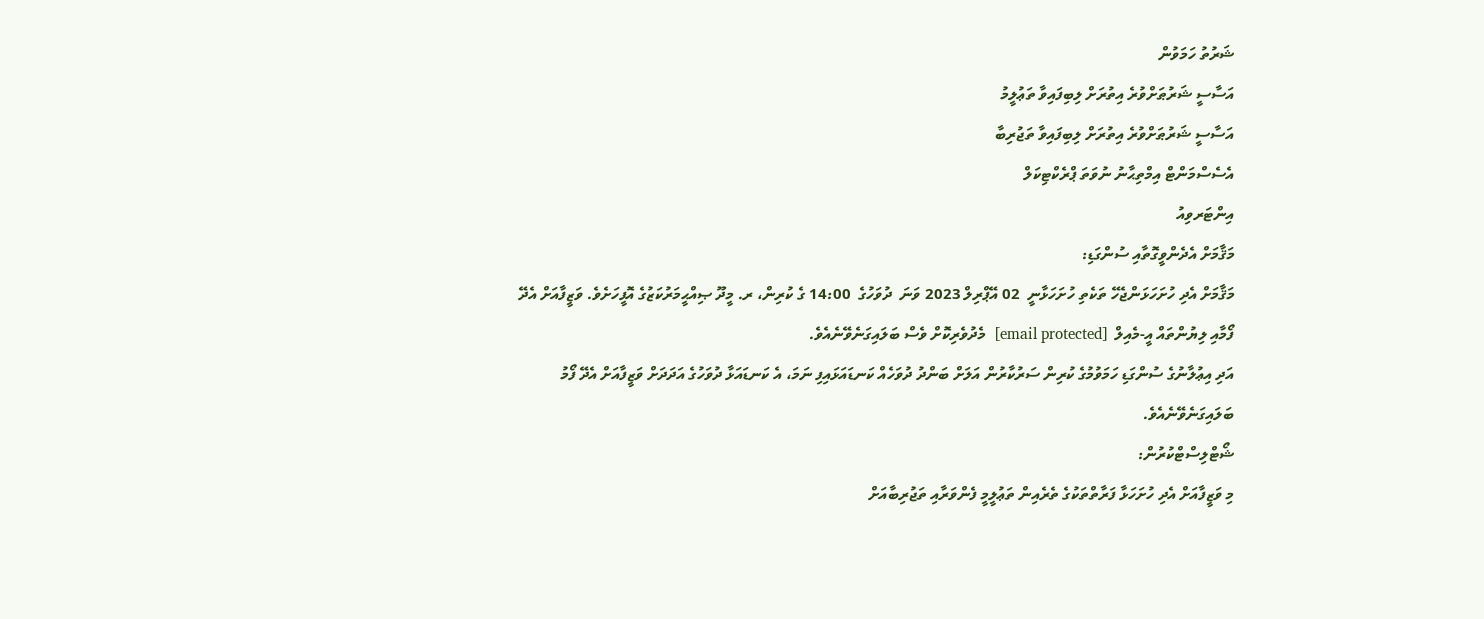ޝަރުތު ހަމަވުން
އަސާސީ ޝަރުޠަށްވުރެ އިތުރަށް ލިބިފައިވާ ތަޢުލީމު
އަސާސީ ޝަރުޠަށްވުރެ އިތުރަށް ލިބިފައިވާ ތަޖުރިބާ
އެސެސްމަންޓް އިމްތިޙާނު ނުވަތަ ޕްރެކްޓިކަލް
އިންޓަރވިއު
މަޤާމަށް އެދެންވީގޮތާއި ސުންގަޑި:
މަޤާމަށް އެދި ހުށަހަޅަންޖެހޭ ތަކެތި ހުށަހަޅާނީ  02 އޭޕްރިލް 2023 ވަނަ  ދުވަހުގެ  14:00 ގެ ކުރިން، ރ. މީދޫ ޞިއްޙީމަރުކަޒުގެ އޮފީހަށެވެ. ވަޒީފާއަށް އެދޭ ފޯމާއި ލިޔުންތައް އީ-މެއިލް  [email protected]  މެދުވެރިކޮށް ވެސް ބަލައިގަނެވޭނެއެވެ.
އަދި އިޢުލާނުގެ ސުންގަޑި ހަމަވުމުގެ ކުރިން ސަރުކާރުން އަލަށް ބަންދު ދުވަހެއް ކަނޑައަޅައިފި ނަމަ، އެ ކަނޑައަޅާ ދުވަހުގެ އަދަދަށް ވަޒީފާއަށް އެދޭ ފޯމު ބަލައިގަނެވޭނެއެވެ.
ޝޯޓްލިސްޓްކުރުން:
މި ވަޒީފާއަށް އެދި ހުށަހަޅާ ފަރާތްތަކުގެ ތެރެއިން ތަޢުލީމީ ފެންވަރާއި ތަޖުރިބާއަށް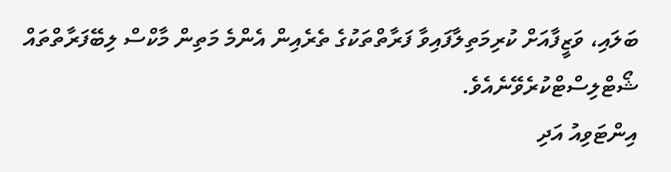ބަލައި، ވަޒީފާއަށް ކުރިމަތިލާފައިވާ ފަރާތްތަކުގެ ތެރެއިން އެންމެ މަތިން މާކްސް ލިބޭފަރާތްތައް ޝޯޓްލިސްޓްކުރެވޭނެއެވެ.
އިންޓަވިއު އަދި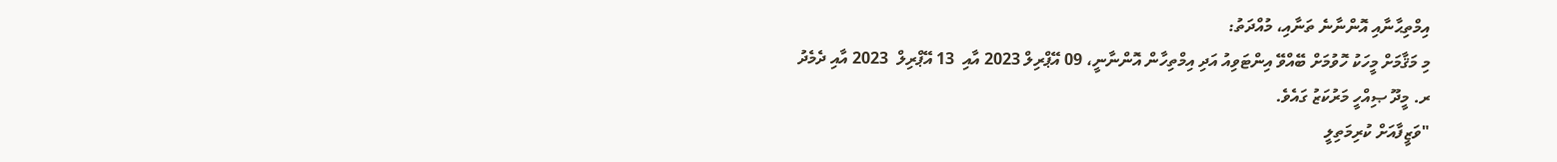އިމްތިޙާނާއި އޮންނާނެ ތަނާއި، މުއްދަތު:
މި މަޤާމަށް މީހަކު ހޮވުމަށް ބޭއްވޭ އިންޓަވިއު އަދި އިމްތިހާން އޮންނާނީ، 09 އޭޕްރިލް 2023 އާއި  13 އޭޕްރިލް  2023 އާއި ދެމެދު ރ. މީދޫ ޞިއްހީ މަރުކަޒު ގައެވެ.
"ވަޒީފާއަށް ކުރިމަތިލީ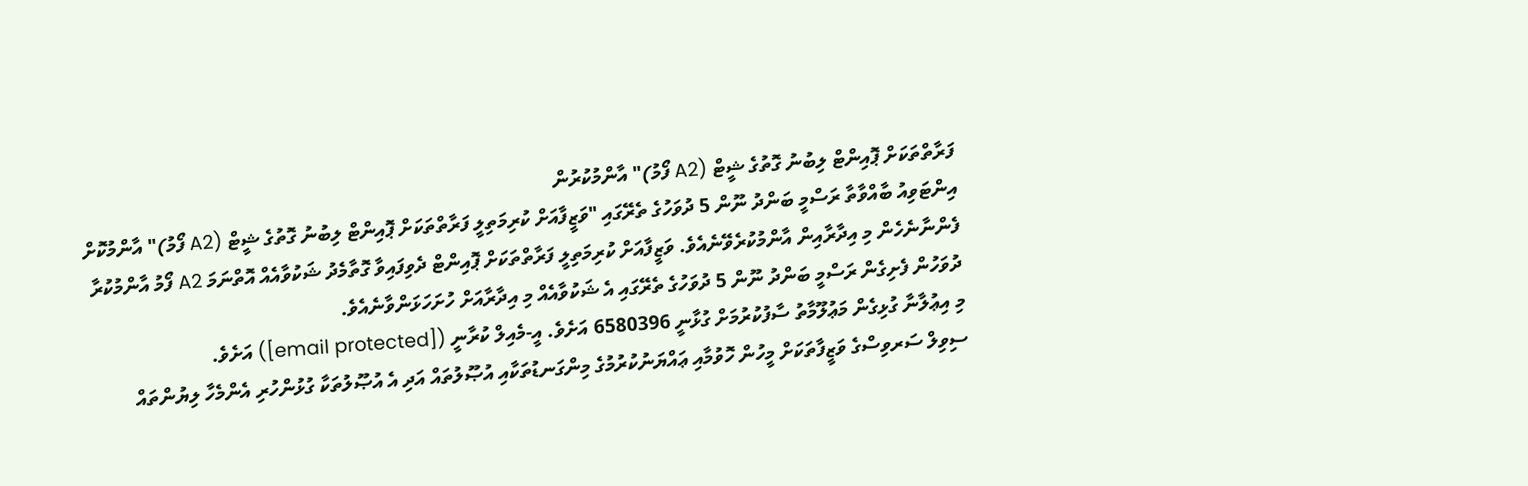ފަރާތްތަކަށް ޕޮއިންޓް ލިބުނު ގޮތުގެ ޝީޓް (A2 ފޯމު)" އާންމުކުރުން
އިންޓަވިއު ބާއްވާތާ ރަސްމީ ބަންދު ނޫން 5 ދުވަހުގެ ތެރޭގައި "ވަޒީފާއަށް ކުރިމަތިލީ ފަރާތްތަކަށް ޕޮއިންޓް ލިބުނު ގޮތުގެ ޝީޓް (A2 ފޯމު)" އާންމުކޮށް ފެންނާނެހެން މި އިދާރާއިން އާންމުކުރެވޭނެއެވެ. ވަޒީފާއަށް ކުރިމަތިލީ ފަރާތްތަކަށް ޕޮއިންޓް ދެވިފައިވާ ގޮތާމެދު ޝަކުވާއެއް އޮތްނަމަ A2 ފޯމު އާންމުކުރާ ދުވަހުން ފެށިގެން ރަސްމީ ބަންދު ނޫން 5 ދުވަހުގެ ތެރޭގައި އެ ޝަކުވާއެއް މި އިދާރާއަށް ހުށަހަޅަންވާނެއެވެ.
މި އިޢުލާނާ ގުޅިގެން މަޢުލޫމާތު ސާފުކުރުމަށް ގުޅާނީ 6580396 އަށެވެ. އީ-މެއިލް ކުރާނީ ([email protected]) އަށެވެ.
ސިވިލް ސަރވިސްގެ ވަޒީފާތަކަށް މީހުން ހޮވުމާއި ޢައްޔަނުކުރުމުގެ މިންގަނޑުތަކާއި އުޞޫލުތައް އަދި އެ އުޞޫލުތަކާ ގުޅުންހުރި އެންމެހާ ލިޔުންތައް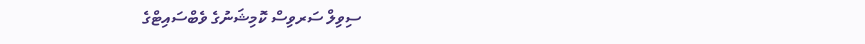ސިވިލް ސަރވިސް ކޮމިޝަނުގެ ވެބްސައިޓްގެ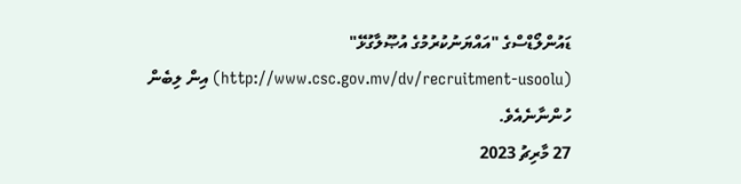ޑައުންލޯޑްސްގެ "އައްޔަނުކުރުމުގެ އުޞޫލާގުޅޭ" (http://www.csc.gov.mv/dv/recruitment-usoolu) އިން ލިބެން ހުންނާނެއެވެ.
27 މާރިޗު 2023